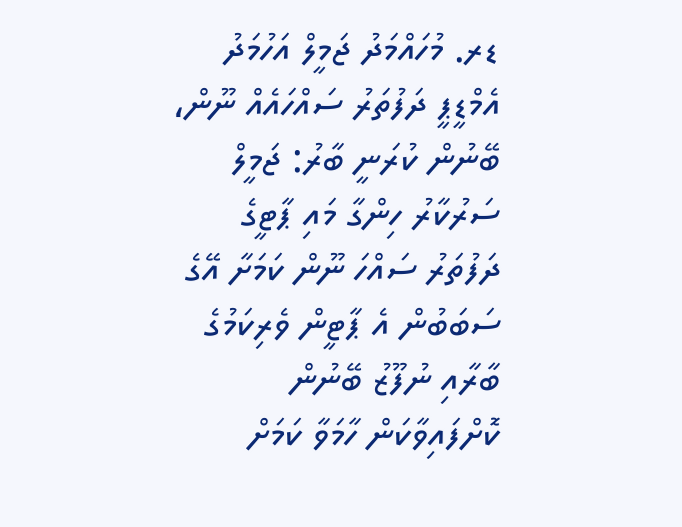ޑރ. މުހައްމަދު ޖަމީލް އަހުމަދު
އެމްޑީޕީ ދަފުތަރު ސައްހައެއް ނޫން، ބޭނުން ކުރަނީ ބާރު: ޖަމީލް
ސަރުކާރު ހިންގާ މައި ޕާޓީގެ ދަފުތަރު ސައްހަ ނޫން ކަމަށާ އޭގެ ސަބަބުން އެ ޕާޓީން ވެރިކަމުގެ ބާރާއި ނުފޫޒު ބޭނުން ކޮށްފައިވާކަން ހާމަވާ ކަމަށް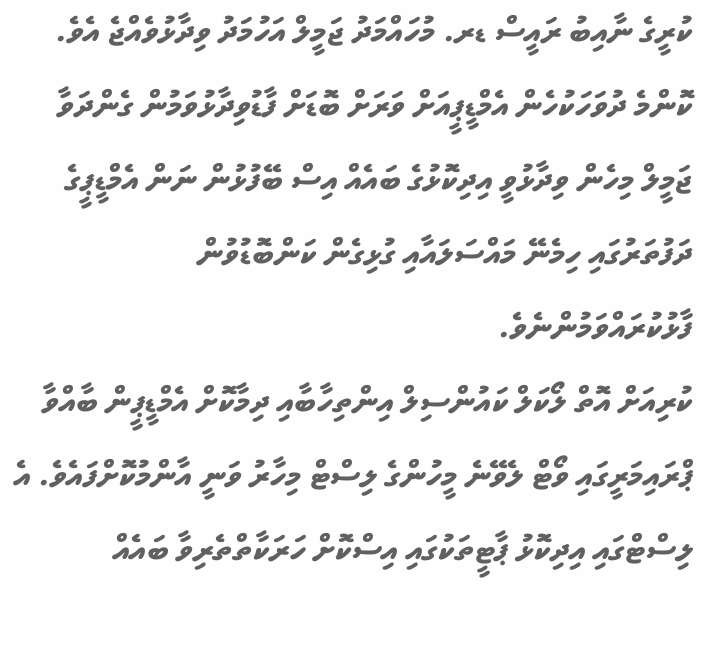ކުރީގެ ނާއިބު ރައީސް ޑރ. މުހައްމަދު ޖަމީލް އަހުމަދު ވިދާޅުވެއްޖެ އެވެ.
ކޮންމެ ދުވަހަކުހެން އެމްޑީޕީއަށް ވަރަށް ބޮޑަށް ފާޑުވިދާޅުވަމުން ގެންދަވާ ޖަމީލް މިހެން ވިދާޅުވީ އިދިކޮޅުގެ ބައެއް އިސް ބޭފުޅުން ނަން އެމްޑީޕީގެ ދަފުތަރުގައި ހިމެނޭ މައްސަލައާއި ގުޅިގެން ކަންބޮޑުވުން ފާޅުކުރައްވަމުންނެވެ.
ކުރިއަށް އޮތް ލޯކަލް ކައުންސިލް އިންތިހާބާއި ދިމާކޮށް އެމްޑީޕީން ބާއްވާ ޕްރައިމަރީގައި ވޯޓް ލެވޭނެ މީހުންގެ ލިސްޓް މިހާރު ވަނީ އާންމުކޮށްފައެވެ. އެ ލިސްޓްގައި އިދިކޮޅު ޕާޓީތަކުގައި އިސްކޮށް ހަރަކާތްތެރިވާ ބައެއް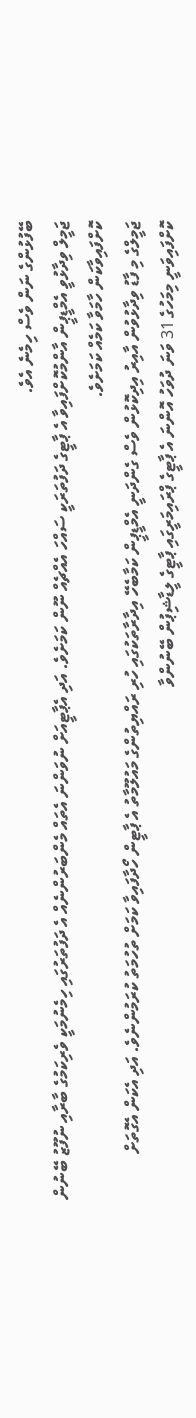ބޭފުޅުންގެ ނަން ވެސް ހިމެނެ އެވެ.
ޖަމީލް ވިދާޅުވީ އެމްޑީޕީން އާންމުކޮށްފައިވާ އެ ޕާޓީގެ ދަފުތަރަކީ ސައްހަ އެއްޗެއް ނޫން ކަމަށެވެ. އަދި އެޕާޓީއަށް ނުވަންނަ އެތައް މެންބަރުންނެއް އެ ދަފުތަރުގައި ހިމެނުމަކީ ވެރިކަމުގެ ބާރާއި ނުފޫޒު ބޭނުން ކޮށްފައިވާކަން ހާމަވާ ކަމެއް ކަމަށެވެ.
ޖަމީލްގެ މި ފާޑު ވިދާޅުވުން އާއިރު އިދިކޮޅުން ވެސް ގެންދަނީ އެމްޑީޕީން ކަމާބެހޭ އިދާރާތަކުގައި ހުރި ރައްޔިތުންގެ މައުލޫމާތު އެ ޕާޓީން ހޯދާފައިވާ ކަމަށް ތުހުމަތު ކުރަމުންނެވެ. އަދި އެކަން އެގޮތަށް ކޮށްފައިވަނީ މިމަހުގެ 31 ވަނަ ދުވަހު އޮންނަ އެ ޕާޓީގެ ޕްރައިމަރީގައި ޕާޓީގެ ލީޑާޝިޕުން ބޭނުންވާ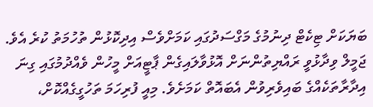ބަޔަކަށް ޓިކެޓް ދިނުމުގެ މަގްސަދުގައި ކަމަށްވެސް އިދިކޮޅުން ތުހުމަތު ކުރެ އެވެ.
ޖަމީލް ވިދާޅުވީ ރައްޔިތުންނަށް އޮޅުވާލައިގެން ޕާޓީއަށް މީހުން ވެއްދުމުގައި ގިނަ އިދާރާތަކެއްގެ ބައިވެރިވުން އެބައޮތް ކަމަށެވެ. މިއީ ފުރިހަމަ ތަހުގީގެއްކޮށް،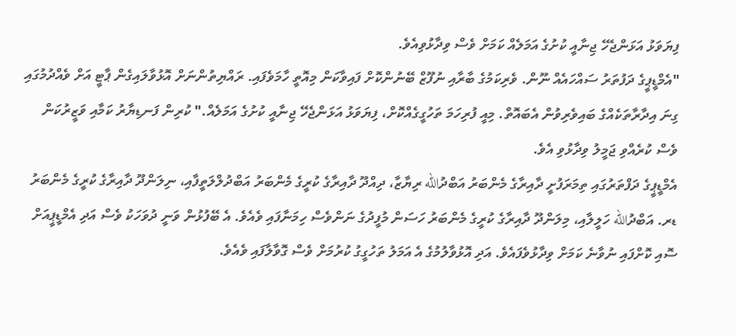ފިޔަވަޅު އަޅަންޖެހޭ ޖިނާއީ ކުށުގެ އަމަލެއް ކަމަށް ވެސް ވިދާޅުވިއެވެ.
"އެމްޑީޕީގެ ދަފުތަރު ސައްހައެއް ނޫން. ވެރިކަމުގެ ބާރާއި ނުފޫޒް ބޭނުންކޮށް ފައިވާކަން މިއޮތީ ހާމަވެފައި. ރައްޔިތުންނަށް އޮޅުވާލައިގެން ޕާޓީ އަށް ވެއްދުމުގައި ގިނަ އިދާރާތަކެއްގެ ބައިވެރިވުން އެބައޮތް. މިއީ ފުރިހަމަ ތަހުގީގެއްކޮށް، ފިޔަވަޅު އަޅަންޖެހޭ ޖިނާއީ ކުށުގެ އަމަލެއް." ކުރިން ފަނޑިޔާރު ކަމާއި ވަޒީރުކަން ވެސް ކުރެއްވި ޖަމީލު ވިދާޅުވި އެވެ.
އެމްޑީޕީގެ ދަފްތަރުގައި ތިމަރަފުށީ ދާއިރާގެ މެންބަރު އަބްދުالله ރިޔާޒާ، ދިއްދޫ ދާއިރާގެ ކުރީގެ މެންބަރު އަބްދުލްލަތީފާއި، ނިލަންދޫ ދާއިރާގެ ކުރީގެ މެންބަރު ޑރ. އަބްދުالله ހަލީލާއި، މިލަންދޫ ދާއިރާގެ ކުރީގެ މެންބަރު ހަސަން މުފީދުގެ ނަންވެސް ހިމަނާފައި ވެއެވެ. އެ ބޭފުޅުން ވަނީ ދުވަހަކު ވެސް އަދި އެމްޑީޕީއަށް ސޮއި ކޮށްފައި ނުވާނެ ކަމަށް ވިދާޅުވެފައެވެ. އަދި އޮޅުވާލުމުގެ އެ އަމަލު ތަހުގީގު ކުރުމަށް ވެސް ގޮވާލާފައި ވެއެވެ.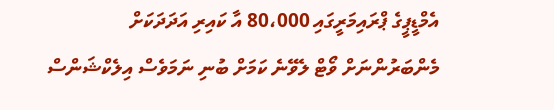އެމްޑީޕީގެ ޕްރައިމަރީގައި 80،000 އާ ކައިރި އަދަދަކަށް މެންބަރުންނަށް ވޯޓް ލެވޭނެ ކަމަށް ބުނި ނަމަވެސް އިލެކްޝަންސް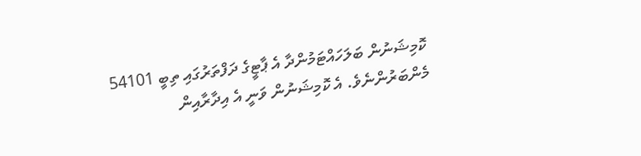ކޮމިޝަނުން ބަލަހައްޓަމުންދާ އެ ޕާޓީގެ ދަފްތަރުގައި ތިބީ 54101 މެންބަރުންނެވެ. އެ ކޮމިޝަނުން ވަނީ އެ އިދާރާއިން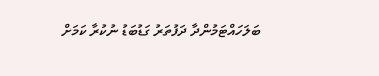ބަލަހައްޓަމުންދާ ދަފުތަރު ގަޑުބަޑު ނުކުރާ ކަމަށް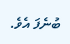ބުނެފަ އެވެ.